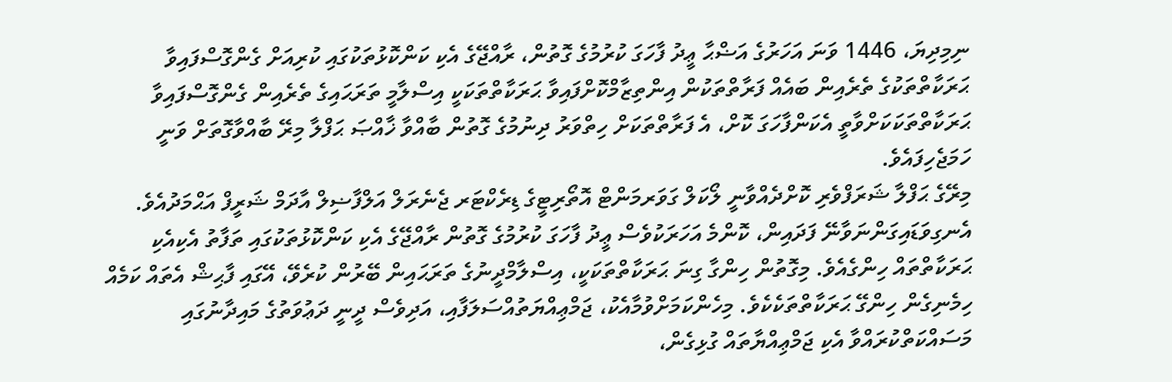ނިމިދިޔަ، 1446 ވަނަ އަހަރުގެ އަޟްޙާ ޢީދު ފާހަގަ ކުރުމުގެ ގޮތުން، ރާއްޖޭގެ އެކި ކަންކޮޅުތަކުގައި ކުރިއަށް ގެންގޮސްފައިވާ ޙަރަކާތްތަކުގެ ތެރެއިން ބައެއް ފަރާތްތަކުން އިންތިޒާމްކޮށްފައިވާ ޙަރަކާތްތަކަކީ އިސްލާމީ ތަރަޙައިގެ ތެރެއިން ގެންގޮސްފައިވާ ޙަރަކާތްތަކަކަށްވާތީ އެކަންފާހަގަ ކޮށް، އެ ފަރާތްތަކަށް ހިތްވަރު ދިނުމުގެ ގޮތުން ބާއްވާ ޚާއްޞަ ޙަފްލާ މިރޭ ބާއްވާގޮތަށް ވަނީ ހަމަޖެހިފައެވެ.
މިރޭގެ ޙަފްލާ ޝަރަފްވެރި ކޮށްދެއްވާނީ ލޯކަލް ގަވަރމަންޓް އޮތޯރިޓީގެ ޑިރެކްޓަރ ޖެނެރަލް އަލްފާޟިލް އާދަމް ޝަރީފް އަޙްމަދުއެވެ.
އެނގިވަޑައިގަންނަވާނޭ ފަދައިން، ކޮންމެ އަހަރަކުވެސް ޢީދު ފާހަގަ ކުރުމުގެ ގޮތުން ރާއްޖޭގެ އެކި ކަންކޮޅުތަކުގައި ތަފާތު އެކިއެކި ޙަރަކާތްތައް ހިންގެއެވެ. މިގޮތުން ހިންގާ ގިނަ ޙަރަކާތްތަކަކީ، އިސްލާމްދީނުގެ ތަރަޙައިން ބޭރުން ކުރެވޭ، އޭގައި ފާޙިޝް އެތައް ކަމެއް ހިމެނިގެން ހިންގޭ ޙަރަކާތްތަކެކެވެ. މިހެންކަމަށްވުމާއެކު، ޖަމްޢިއްޔަތުއްސަލަފާއި، އަދިވެސް ދީނީ ދަޢުވަތުގެ މައިދާނުގައި މަސައްކަތްކުރައްވާ އެކި ޖަމްޢިއްޔާތައް ގުޅިގެން،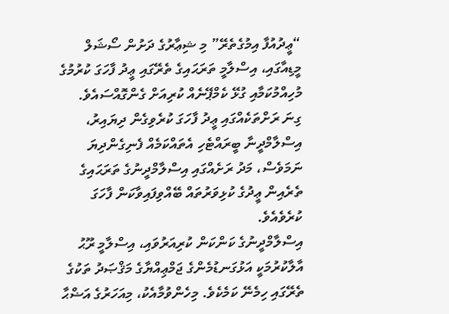“ޢީދުއުފާ އިމުގެތެރޭ” މި ޝިޢާރުގެ ދަށުން ސޯޝަލް މީޑިއާގައި، އިސްލާމީ ތަރަޙައިގެ ތެރޭގައި ޢީދު ފާހަގަ ކުރުމުގެ މުހިއްމުކަމާއި ގުޅޭ ކެމްޕޭނެއް ކުރިއަށް ގެންގޮއްސައެވެ.
ގިނަ ރަށްތަކެއްގައި ޢީދު ފާހަގަ ކުރެވިގެން ދިޔައިރު، އިސްލާމްދީނާ ބީރައްޓެހި އެތައްކަމެއް ފެނިގެންދިޔަ ނަމަވެސް، މަދު ރަށެއްގައި އިސްލާމްދީނުގެ ތަރަޙައިގެ ތެރެއިން ޢީދުގެ ކުޅިވަރުތައް ބޭއްވިފައިވާކަން ފާހަގަ ކުރެވެއެވެ.
އިސްލާމްދީނުގެ ކަންކަން ކުރިއަރުވައި، އިސްލާމީ ރޫޙު އާލާކުރުމަކީ އަޅުގަނޑުމެންގެ ޖަމްޢިއްޔާގެ މަޤްޞަދު ތަކުގެ ތެރޭގައި ހިމެނޭ ކަމެކެވެ. މިހެންވުމާއެކު، މިއަހަރުގެ އަޟްޙާ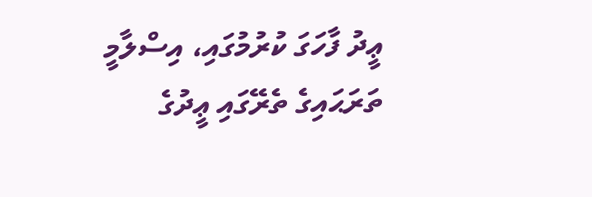ޢީދު ފާހަގަ ކުރުމުގައި، އިސްލާމީ ތަރަޙައިގެ ތެރޭގައި ޢީދުގެ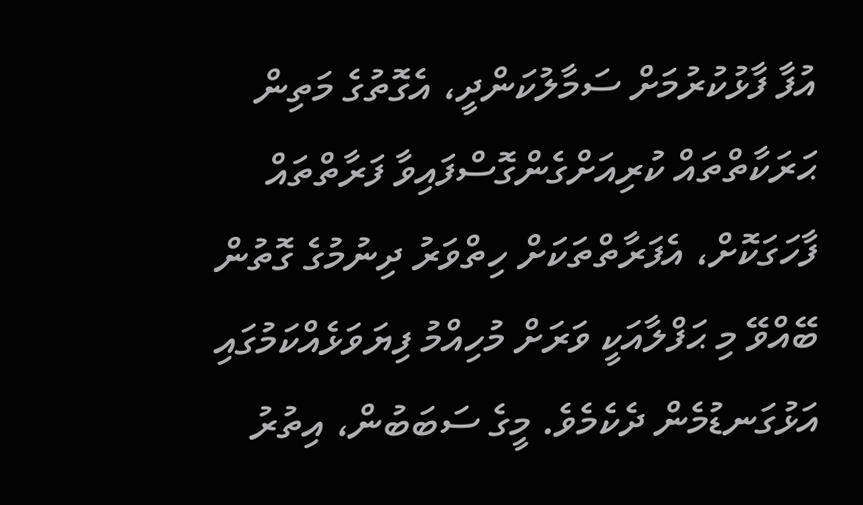އުފާ ފާޅުކުރުމަށް ސަމާލުކަންދީ، އެގޮތުގެ މަތިން ޙަރަކާތްތައް ކުރިއަށްގެންގޮސްފައިވާ ފަރާތްތައް ފާހަގަކޮށް، އެފަރާތްތަކަށް ހިތްވަރު ދިނުމުގެ ގޮތުން ބޭއްވޭ މި ޙަފްލާއަކީ ވަރަށް މުހިއްމު ފިޔަވަޅެއްކަމުގައި އަޅުގަނޑުމެން ދެކެމެވެ. މީގެ ސަބަބުން، އިތުރު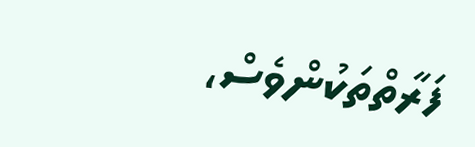ފަރާތްތަކުންވެސް،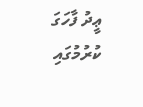ޢީދު ފާހަގަ ކުރުމުގައި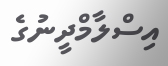އިސްލާމްދީނުގެ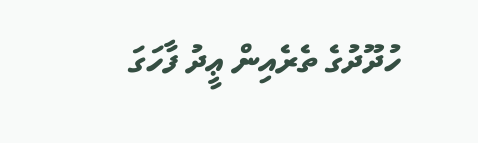ހުދޫދުގެ ތެރެއިން ޢީދު ފާހަގަ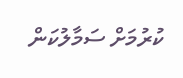ކުރުމަށް ސަމާލުކަން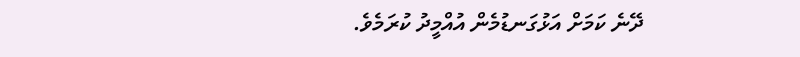ދޭނެ ކަމަށް އަޅުގަނޑުމެން އުއްމީދު ކުރަމެވެ.